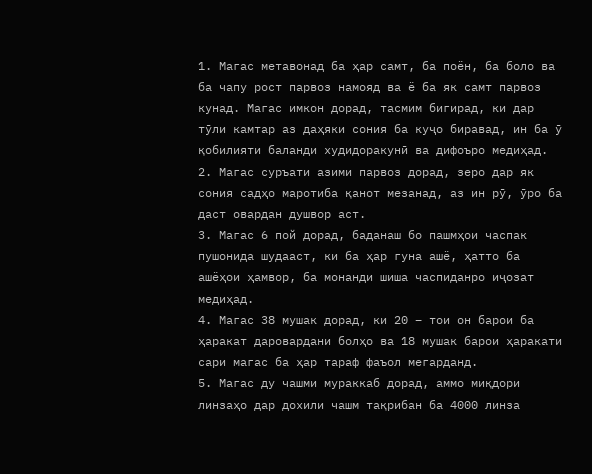1. Магас метавонад ба ҳар самт, ба поён, ба боло ва ба чапу рост парвоз намояд ва ё ба як самт парвоз кунад. Магас имкон дорад, тасмим бигирад, ки дар тӯли камтар аз даҳяки сония ба куҷо биравад, ин ба ӯ қобилияти баланди худидоракунӣ ва дифоъро медиҳад.
2. Магас суръати азими парвоз дорад, зеро дар як сония садҳо маротиба қанот мезанад, аз ин рӯ, ӯро ба даст овардан душвор аст.
3. Магас 6 пой дорад, баданаш бо пашмҳои часпак пушонида шудааст, ки ба ҳар гуна ашё, ҳатто ба ашёҳои ҳамвор, ба монанди шиша часпиданро иҷозат медиҳад.
4. Магас 38 мушак дорад, ки 20 – тои он барои ба ҳаракат даровардани болҳо ва 18 мушак барои ҳаракати сари магас ба ҳар тараф фаъол мегарданд.
5. Магас ду чашми мураккаб дорад, аммо миқдори линзаҳо дар дохили чашм тақрибан ба 4000 линза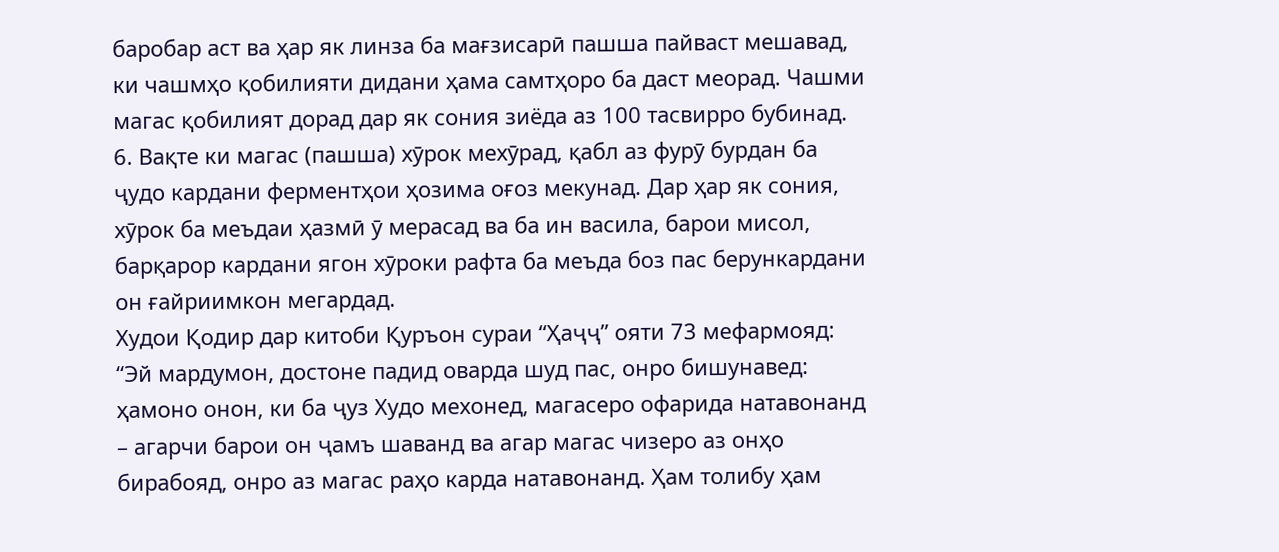баробар аст ва ҳар як линза ба мағзисарӣ пашша пайваст мешавад, ки чашмҳо қобилияти дидани ҳама самтҳоро ба даст меорад. Чашми магас қобилият дорад дар як сония зиёда аз 100 тасвирро бубинад.
6. Вақте ки магас (пашша) хӯрок мехӯрад, қабл аз фурӯ бурдан ба ҷудо кардани ферментҳои ҳозима оғоз мекунад. Дар ҳар як сония, хӯрок ба меъдаи ҳазмӣ ӯ мерасад ва ба ин васила, барои мисол, барқарор кардани ягон хӯроки рафта ба меъда боз пас берункардани он ғайриимкон мегардад.
Худои Қодир дар китоби Қуръон сураи “Ҳаҷҷ” ояти 73 мефармояд:
“Эй мардумон, достоне падид оварда шуд пас, онро бишунавед: ҳамоно онон, ки ба ҷуз Худо мехонед, магасеро офарида натавонанд – агарчи барои он ҷамъ шаванд ва агар магас чизеро аз онҳо бирабояд, онро аз магас раҳо карда натавонанд. Ҳам толибу ҳам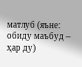матлуб (яъне: обиду маъбуд – ҳар ду)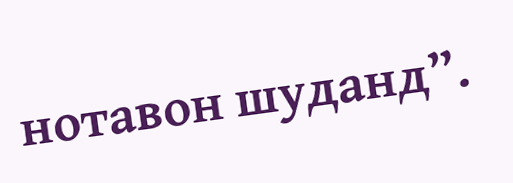нотавон шуданд”.